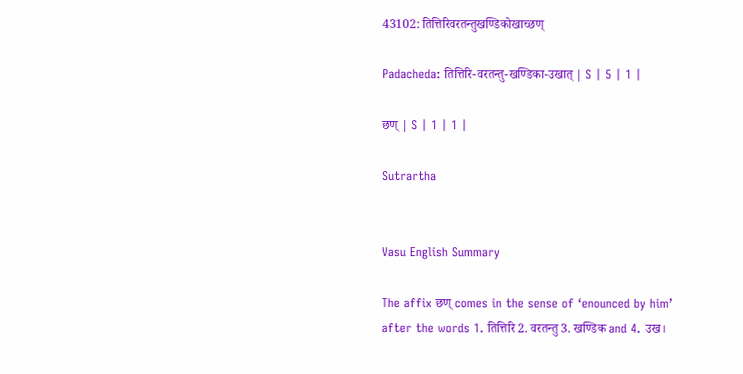43102: तित्तिरिवरतन्तुखण्डिकोखाच्छण्

Padacheda: तित्तिरि-वरतन्तु-खण्डिका-उखात् | S | 5 | 1 |

छण् | S | 1 | 1 |

Sutrartha


Vasu English Summary

The affix छण् comes in the sense of ‘enounced by him’ after the words 1. तित्तिरि 2. वरतन्तु 3. खण्डिक and 4. उख।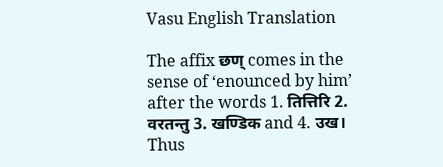Vasu English Translation

The affix छण् comes in the sense of ‘enounced by him’ after the words 1. तित्तिरि 2. वरतन्तु 3. खण्डिक and 4. उख। Thus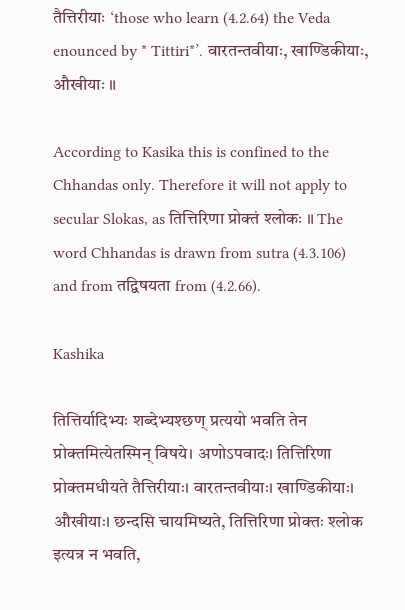तैत्तिरीयाः ‘those who learn (4.2.64) the Veda enounced by * Tittiri*’. वारतन्तवीयाः, खाण्डिकीयाः, औखीयाः ॥

According to Kasika this is confined to the Chhandas only. Therefore it will not apply to secular Slokas, as तित्तिरिणा प्रोक्तं श्लोकः ॥ The word Chhandas is drawn from sutra (4.3.106) and from तद्विषयता from (4.2.66).

Kashika

तित्तिर्यादिभ्यः शब्देभ्यश्छण् प्रत्ययो भवति तेन प्रोक्तमित्येतस्मिन् विषये। अणोऽपवादः। तित्तिरिणा प्रोक्तमधीयते तैत्तिरीयाः। वारतन्तवीयाः। खाण्डिकीयाः। औखीयाः। छन्दसि चायमिष्यते, तित्तिरिणा प्रोक्तः श्लोक इत्यत्र न भवति,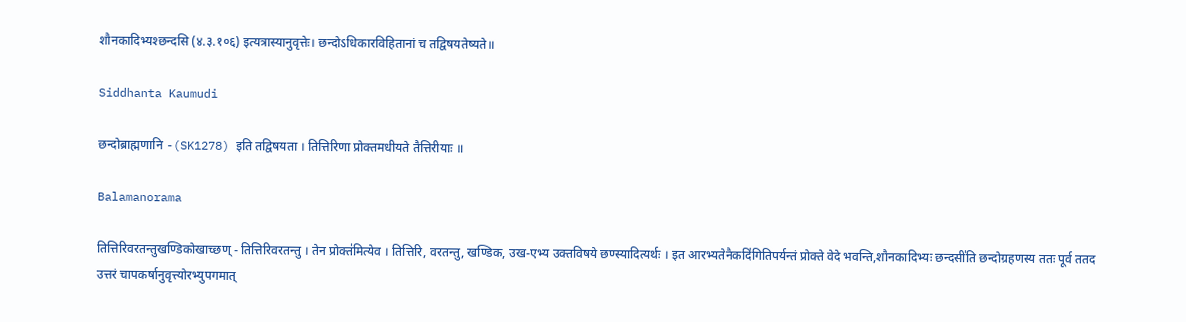शौनकादिभ्यश्छन्दसि (४.३.१०६) इत्यत्रास्यानुवृत्तेः। छन्दोऽधिकारविहितानां च तद्विषयतेष्यते॥

Siddhanta Kaumudi

छन्दोब्राह्मणानि -(SK1278) इति तद्विषयता । तित्तिरिणा प्रोक्तमधीयते तैत्तिरीयाः ॥

Balamanorama

तित्तिरिवरतन्तुखण्डिकोखाच्छण् - तित्तिरिवरतन्तु । तेन प्रोक्त॑मित्येव । तित्तिरि, वरतन्तु, खण्डिक, उख-एभ्य उक्तविषये छण्स्यादित्यर्थः । इत आरभ्यतेनैकदि॑गितिपर्यन्तं प्रोक्ते वेदे भवन्ति,शौनकादिभ्यः छन्दसी॑ति छन्दोग्रहणस्य ततः पूर्व ततद उत्तरं चापकर्षानुवृत्त्योरभ्युपगमात्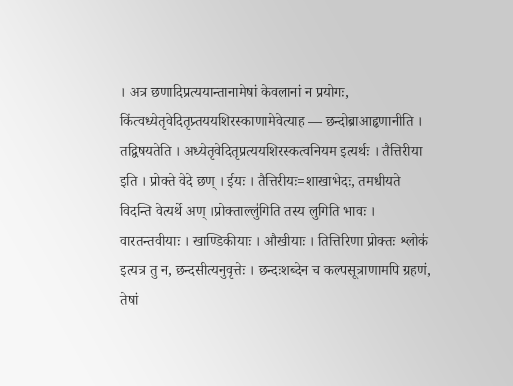। अत्र छणादिप्रत्ययान्तानामेषां केवलानां न प्रयोगः, किंत्वध्येतृवेदितृप्र्तययशिरस्काणामेवेत्याह — छन्दोब्राआहृणानीति । तद्विषयतेति । अध्येतृवेदितृप्रत्ययशिरस्कत्वनियम इत्यर्थः । तैत्तिरीया इति । प्रोक्ते वेदे छण् । ईयः । तैत्तिरीयः=शाखाभेदः, तमधीयते विदन्ति वेत्यर्थे अण् ।प्रोक्ताल्लु॑गिति तस्य लुगिति भावः । वारतन्तवीयाः । खाण्डिकीयाः । औखीयाः । तित्तिरिणा प्रोक्तः श्लोक॑ इत्यत्र तु न, छन्दसीत्यनुवृत्तेः । छन्दःशब्देन च कल्पसूत्राणामपि ग्रहणं, तेषां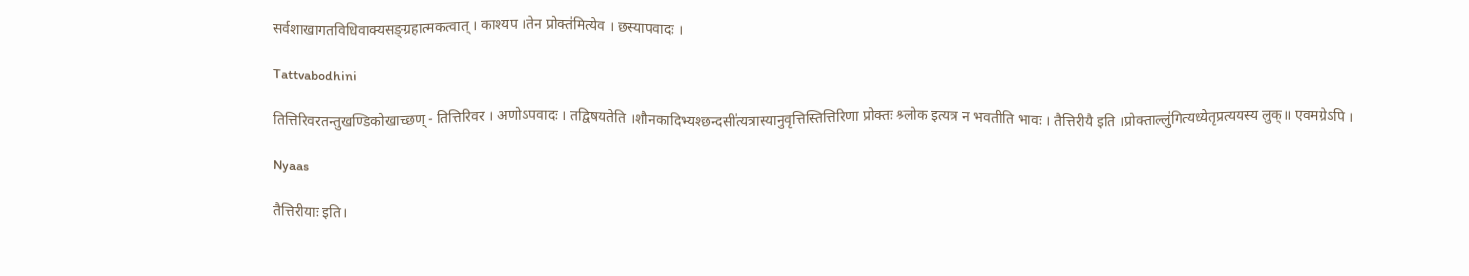सर्वशाखागतविधिवाक्यसङ्ग्रहात्मकत्वात् । काश्यप ।तेन प्रोक्त॑मित्येव । छस्यापवादः ।

Tattvabodhini

तित्तिरिवरतन्तुखण्डिकोखाच्छण् - तित्तिरिवर । अणोऽपवादः । तद्विषयतेति ।शौनकादिभ्यश्छन्दसी॑त्यत्रास्यानुवृत्तिस्तित्तिरिणा प्रोक्तः श्र्लोक इत्यत्र न भवतीति भावः । तैत्तिरीयै इति ।प्रोक्ताल्लु॑गित्यध्येतृप्रत्ययस्य लुक्॥ एवमग्रेऽपि ।

Nyaas

तैत्तिरीयाः इति।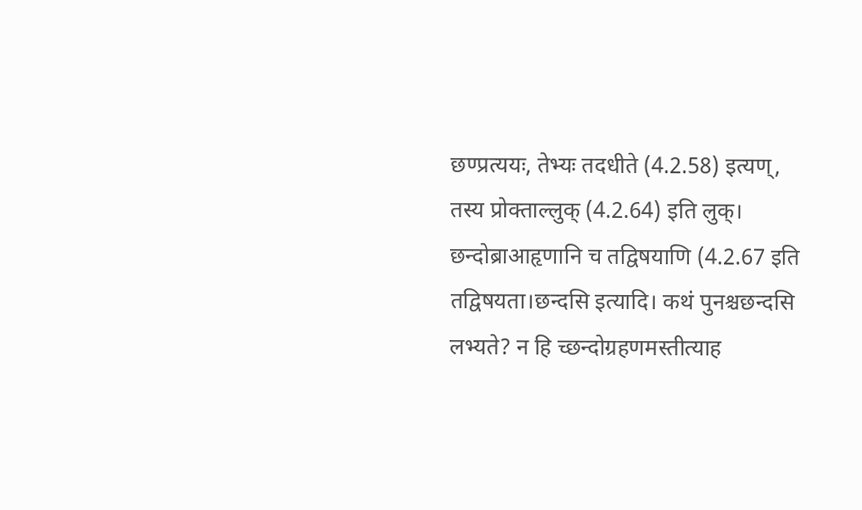छण्प्रत्ययः, तेभ्यः तदधीते (4.2.58) इत्यण्, तस्य प्रोक्ताल्लुक् (4.2.64) इति लुक्। छन्दोब्राआहृणानि च तद्विषयाणि (4.2.67 इति तद्विषयता।छन्दसि इत्यादि। कथं पुनश्चछन्दसि लभ्यते? न हि च्छन्दोग्रहणमस्तीत्याह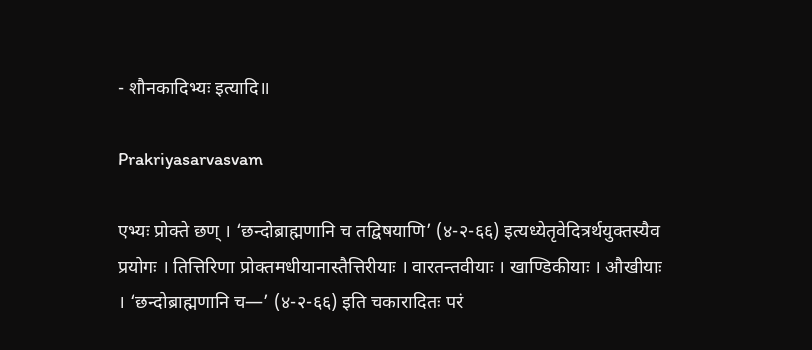- शौनकादिभ्यः इत्यादि॥

Prakriyasarvasvam

एभ्यः प्रोक्ते छण् । ‘छन्दोब्राह्मणानि च तद्विषयाणि’ (४-२-६६) इत्यध्येतृवेदित्रर्थयुक्तस्यैव प्रयोगः । तित्तिरिणा प्रोक्तमधीयानास्तैत्तिरीयाः । वारतन्तवीयाः । खाण्डिकीयाः । औखीयाः । ‘छन्दोब्राह्मणानि च—’ (४-२-६६) इति चकारादितः परं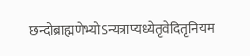छन्दोब्राह्मणेभ्योऽन्यत्राप्यध्येतृवेदितृनियम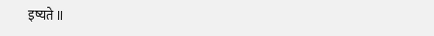इष्यते ॥